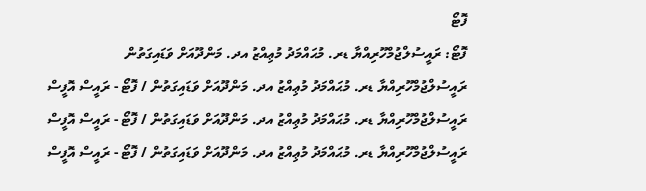ފޮޓޯ
ފޮޓޯ: ރައީސުލްޖުމްހޫރިއްޔާ ޑރ. މުޙައްމަދު މުޢިއްޒު އދ. މަންދޫއަށް ވަޑައިގަތުން
ރައީސުލްޖުމްހޫރިއްޔާ ޑރ. މުޙައްމަދު މުޢިއްޒު އދ. މަންދޫއަށް ވަޑައިގަތުން / ފޮޓޯ - ރައީސް އޮފީސް
ރައީސުލްޖުމްހޫރިއްޔާ ޑރ. މުޙައްމަދު މުޢިއްޒު އދ. މަންދޫއަށް ވަޑައިގަތުން / ފޮޓޯ - ރައީސް އޮފީސް
ރައީސުލްޖުމްހޫރިއްޔާ ޑރ. މުޙައްމަދު މުޢިއްޒު އދ. މަންދޫއަށް ވަޑައިގަތުން / ފޮޓޯ - ރައީސް އޮފީސް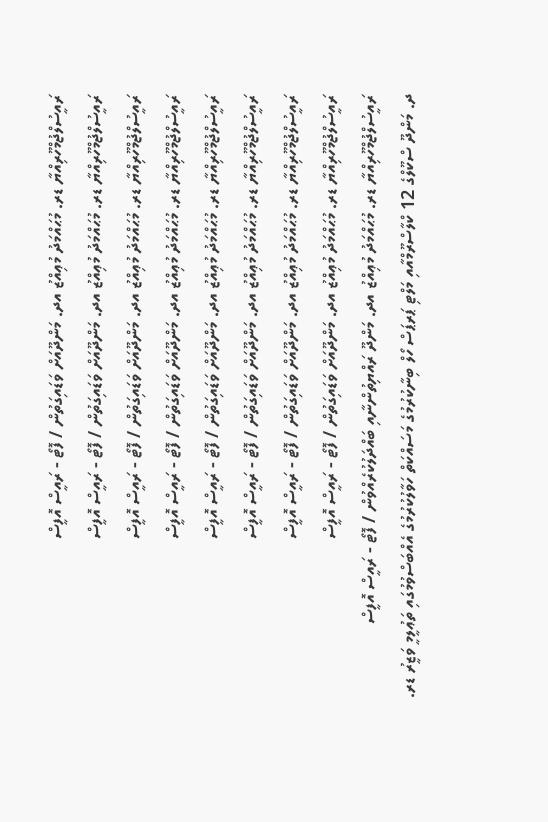ރައީސުލްޖުމްހޫރިއްޔާ ޑރ. މުޙައްމަދު މުޢިއްޒު އދ. މަންދޫއަށް ވަޑައިގަތުން / ފޮޓޯ - ރައީސް އޮފީސް
ރައީސުލްޖުމްހޫރިއްޔާ ޑރ. މުޙައްމަދު މުޢިއްޒު އދ. މަންދޫއަށް ވަޑައިގަތުން / ފޮޓޯ - ރައީސް އޮފީސް
ރައީސުލްޖުމްހޫރިއްޔާ ޑރ. މުޙައްމަދު މުޢިއްޒު އދ. މަންދޫއަށް ވަޑައިގަތުން / ފޮޓޯ - ރައީސް އޮފީސް
ރައީސުލްޖުމްހޫރިއްޔާ ޑރ. މުޙައްމަދު މުޢިއްޒު އދ. މަންދޫއަށް ވަޑައިގަތުން / ފޮޓޯ - ރައީސް އޮފީސް
ރައީސުލްޖުމްހޫރިއްޔާ ޑރ. މުޙައްމަދު މުޢިއްޒު އދ. މަންދޫއަށް ވަޑައިގަތުން / ފޮޓޯ - ރައީސް އޮފީސް
ރައީސުލްޖުމްހޫރިއްޔާ ޑރ. މުޙައްމަދު މުޢިއްޒު އދ. މަންދޫއަށް ވަޑައިގަތުން / ފޮޓޯ - ރައީސް އޮފީސް
ރައީސުލްޖުމްހޫރިއްޔާ ޑރ. މުޙައްމަދު މުޢިއްޒު އދ. މަންދޫއަށް ވަޑައިގަތުން / ފޮޓޯ - ރައީސް އޮފީސް
ރައީސުލްޖުމްހޫރިއްޔާ ޑރ. މުޙައްމަދު މުޢިއްޒު އދ. މަންދޫއަށް ވަޑައިގަތުން / ފޮޓޯ - ރައީސް އޮފީސް
ރައީސުލްޖުމްހޫރިއްޔާ ޑރ. މުޙައްމަދު މުޢިއްޒު އދ. މަންދޫ ރައްޔިތުންނާއި ބައްދަލުކުރެއްވުން / ފޮޓޯ - ރައީސް އޮފީސް
ދ. މަންދޫ ސްކޫލްގެ 12 ކްލާސްރޫމްއާއި މަލްޓި ޕަރޕަސް ހޯލް ބިނާކުރުމުގެ މަސައްކަތް ހަވާލުކުރުމުގެ އެއްބަސްވުމުގައި ތަޢުލީމީ ވަޒީރު ޑރ.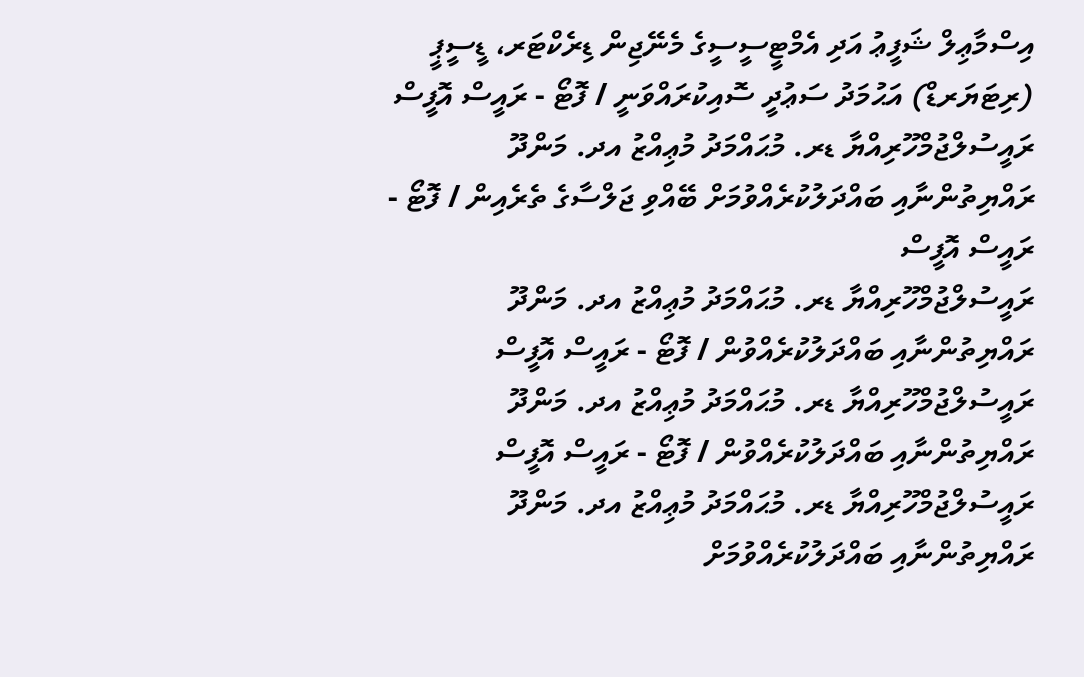އިސްމާޢިލް ޝަފީޢު އަދި އެމްޓީސީސީގެ މެނޭޖިން ޑިރެކްޓަރ، ޑީސީޕީ (ރިޓަޔަރޑް) އަޙުމަދު ސަޢުދީ ސޮއިކުރައްވަނީ / ފޮޓޯ - ރައީސް އޮފީސް
ރައީސުލްޖުމްހޫރިއްޔާ ޑރ. މުޙައްމަދު މުޢިއްޒު އދ. މަންދޫ ރައްޔިތުންނާއި ބައްދަލުކުރެއްވުމަށް ބޭއްވި ޖަލްސާގެ ތެރެއިން / ފޮޓޯ - ރައީސް އޮފީސް
ރައީސުލްޖުމްހޫރިއްޔާ ޑރ. މުޙައްމަދު މުޢިއްޒު އދ. މަންދޫ ރައްޔިތުންނާއި ބައްދަލުކުރެއްވުން / ފޮޓޯ - ރައީސް އޮފީސް
ރައީސުލްޖުމްހޫރިއްޔާ ޑރ. މުޙައްމަދު މުޢިއްޒު އދ. މަންދޫ ރައްޔިތުންނާއި ބައްދަލުކުރެއްވުން / ފޮޓޯ - ރައީސް އޮފީސް
ރައީސުލްޖުމްހޫރިއްޔާ ޑރ. މުޙައްމަދު މުޢިއްޒު އދ. މަންދޫ ރައްޔިތުންނާއި ބައްދަލުކުރެއްވުމަށް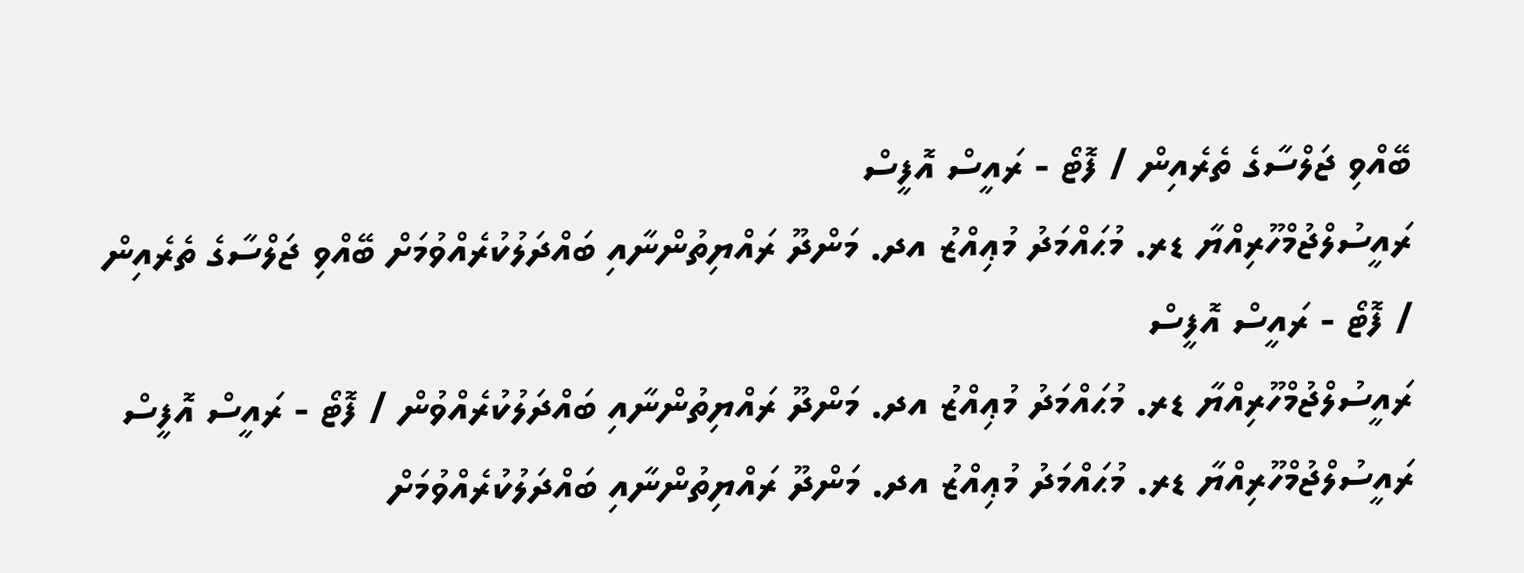ބޭއްވި ޖަލްސާގެ ތެރެއިން / ފޮޓޯ - ރައީސް އޮފީސް
ރައީސުލްޖުމްހޫރިއްޔާ ޑރ. މުޙައްމަދު މުޢިއްޒު އދ. މަންދޫ ރައްޔިތުންނާއި ބައްދަލުކުރެއްވުމަށް ބޭއްވި ޖަލްސާގެ ތެރެއިން / ފޮޓޯ - ރައީސް އޮފީސް
ރައީސުލްޖުމްހޫރިއްޔާ ޑރ. މުޙައްމަދު މުޢިއްޒު އދ. މަންދޫ ރައްޔިތުންނާއި ބައްދަލުކުރެއްވުން / ފޮޓޯ - ރައީސް އޮފީސް
ރައީސުލްޖުމްހޫރިއްޔާ ޑރ. މުޙައްމަދު މުޢިއްޒު އދ. މަންދޫ ރައްޔިތުންނާއި ބައްދަލުކުރެއްވުމަށް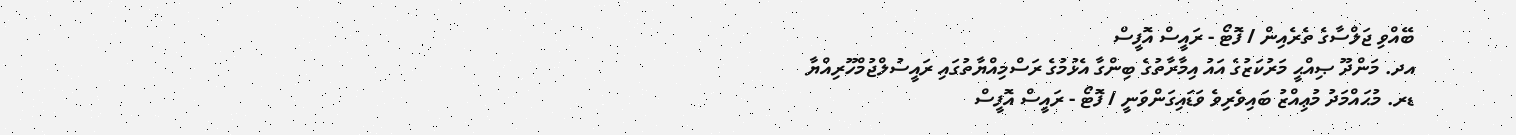ބޭއްވި ޖަލްސާގެ ތެރެއިން / ފޮޓޯ - ރައީސް އޮފީސް
އދ. މަންދޫ ޞިއްޙީ މަރުކަޒުގެ އައު އިމާރާތުގެ ބިންގާ އެޅުމުގެ ރަސްމިއްޔާތުގައި ރައީސުލްޖުމްހޫރިއްޔާ ޑރ. މުޙައްމަދު މުޢިއްޒު ބައިވެރިވެ ވަޑައިގަންވަނީ / ފޮޓޯ - ރައީސް އޮފީސް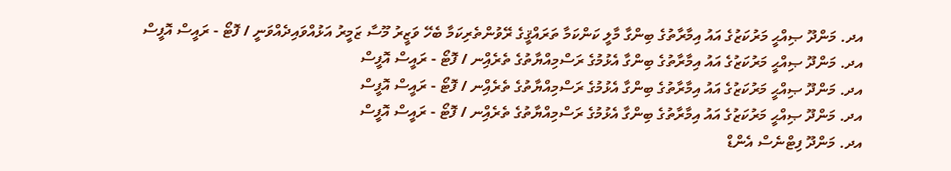އދ. މަންދޫ ޞިއްޙީ މަރުކަޒުގެ އައު އިމާރާތުގެ ބިންގާ މާލީ ކަންކަމާ ތަރައްޤީގެ ރޭވުންތެރިކަމާ ބެހޭ ވަޒީރު މޫސާ ޒަމީރު އަޅުއްވައިދެއްވަނީ / ފޮޓޯ - ރައީސް އޮފީސް
އދ. މަންދޫ ޞިއްޙީ މަރުކަޒުގެ އައު އިމާރާތުގެ ބިންގާ އެޅުމުގެ ރަސްމިއްޔާތުގެ ތެރެއިްނ / ފޮޓޯ - ރައީސް އޮފީސް
އދ. މަންދޫ ޞިއްޙީ މަރުކަޒުގެ އައު އިމާރާތުގެ ބިންގާ އެޅުމުގެ ރަސްމިއްޔާތުގެ ތެރެއިްނ / ފޮޓޯ - ރައީސް އޮފީސް
އދ. މަންދޫ ޞިއްޙީ މަރުކަޒުގެ އައު އިމާރާތުގެ ބިންގާ އެޅުމުގެ ރަސްމިއްޔާތުގެ ތެރެއިްނ / ފޮޓޯ - ރައީސް އޮފީސް
އދ. މަންދޫ ފިޓްނެސް އެންޑް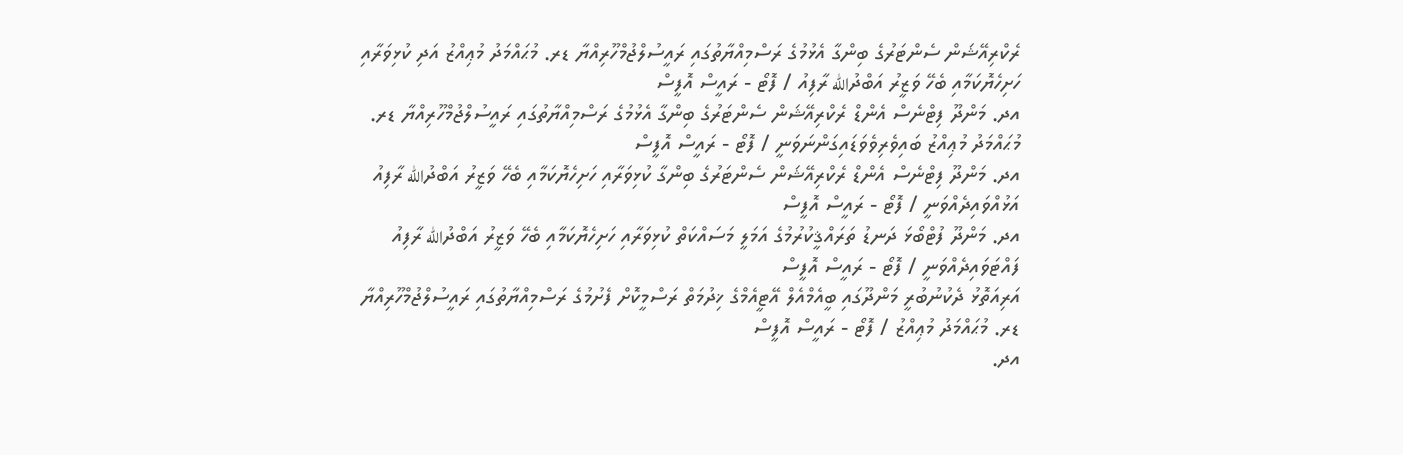ރެކްރިއޭޝަން ސެންޓަރުގެ ބިންގާ އެޅުމުގެ ރަސްމިއްޔާތުގައި ރައީސުލްޖުމްހޫރިއްޔާ ޑރ. މުޙައްމަދު މުޢިއްޒު އަދި ކުޅިވަރާއި ހަށިހެޔޮކަމާއި ބެހޭ ވަޒީރު އަބްދުالله ރާފިއު / ފޮޓޯ - ރައީސް އޮފީސް
އދ. މަންދޫ ފިޓްނެސް އެންޑް ރެކްރިއޭޝަން ސެންޓަރުގެ ބިންގާ އެޅުމުގެ ރަސްމިއްޔާތުގައި ރައީސުލްޖުމްހޫރިއްޔާ ޑރ. މުޙައްމަދު މުޢިއްޒު ބައިވެރިވެވަޑައިގަންނަވަނީ / ފޮޓޯ - ރައީސް އޮފީސް
އދ. މަންދޫ ފިޓްނެސް އެންޑް ރެކްރިއޭޝަން ސެންޓަރުގެ ބިންގާ ކުޅިވަރާއި ހަށިހެޔޮކަމާއި ބެހޭ ވަޒީރު އަބްދުالله ރާފިއު އަޅުއްވައިދެއްވަނީ / ފޮޓޯ - ރައީސް އޮފީސް
އދ. މަންދޫ ފުޓްބޯޅަ ދަނޑު ތަރައްޤީކުރުމުގެ އަމަލީ މަސައްކަތް ކުޅިވަރާއި ހަށިހެޔޮކަމާއި ބެހޭ ވަޒީރު އަބްދުالله ރާފިއު ފައްޓަވައިދެއްވަނީ / ފޮޓޯ - ރައީސް އޮފީސް
އަރިއަތޮޅު ދެކުނުބުރީ މަންދޫގައި ބީއެމްއެލް އޭޓީއެމްގެ ޚިދުމަތް ރަސްމީކޮށް ފެށުމުގެ ރަސްމިއްޔާތުގައި ރައީސުލްޖުމްހޫރިއްޔާ ޑރ. މުޙައްމަދު މުޢިއްޒު / ފޮޓޯ - ރައީސް އޮފީސް
އދ.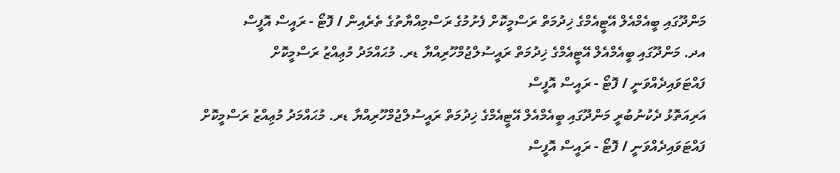މަންދޫގައި ބީއެމްއެލް އޭޓީއެމްގެ ޚިދުމަތް ރަސްމީކޮށް ފެށުމުގެ ރަސްމިއްޔާތުގެ ތެރެއިން / ފޮޓޯ - ރައީސް އޮފީސް
އދ. މަންދޫގައި ބީއެމްއެލް އޭޓީއެމްގެ ޚިދުމަތް ރައީސުލްޖުމްހޫރިއްޔާ ޑރ. މުޙައްމަދު މުޢިއްޒު ރަސްމީކޮށް ފައްޓަވައިދެއްވަނީ / ފޮޓޯ - ރައީސް އޮފީސް
އަރިއަތޮޅު ދެކުނުބުރީ މަންދޫގައި ބީއެމްއެލް އޭޓީއެމްގެ ޚިދުމަތް ރައީސުލްޖުމްހޫރިއްޔާ ޑރ. މުޙައްމަދު މުޢިއްޒު ރަސްމީކޮށް ފައްޓަވައިދެއްވަނީ / ފޮޓޯ - ރައީސް އޮފީސް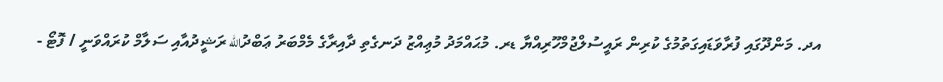އދ. މަންދޫގައި ފުރާވަޑައިގަތުމުގެ ކުރިން ރައީސުލްޖުމްހޫރިއްޔާ ޑރ. މުޙައްމަދު މުޢިއްޒު ދަނގެތި ދާއިރާގެ މެމްބަރު ޢަބްދުالله ރަޝީދުއާއި ސަލާމް ކުރައްވަނީ / ފޮޓޯ -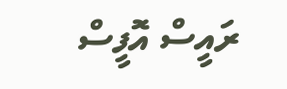ރައީސް އޮފީސް